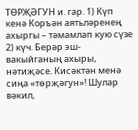ТӨРҖӘГУН и. гар. 1) Күп кенә Коръән аятьләренең ахыргы – тәмамлап кую сүзе 2) күч. Берәр эш-вакыйганың ахыры, нәтиҗәсе. Кисәктән менә сиңа «төрҗәгун»! Шулар вәкил,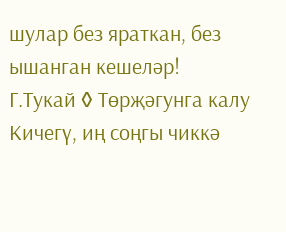шулар без яраткан, без ышанган кешеләр! Г.Тукай ◊ Төрҗәгунга калу Кичегү, иң соңгы чиккә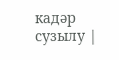кадәр сузылу |